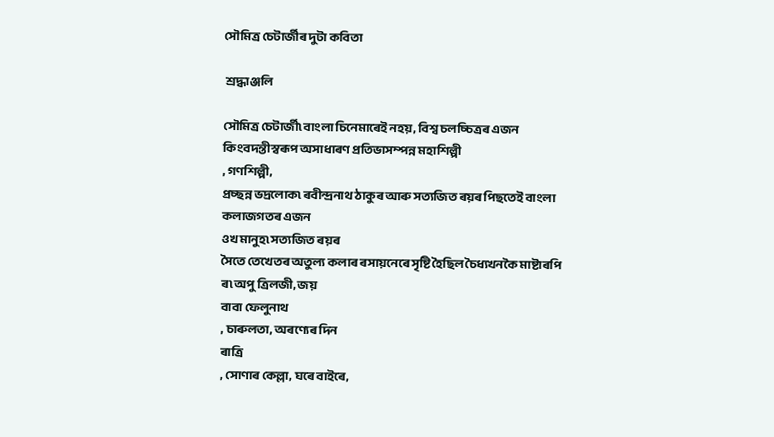সৌমিত্ৰ চেটাৰ্জীৰ দুটা কবিতা

 শ্ৰদ্ধাঞ্জলি

সৌমিত্ৰ চেটাৰ্জী৷ বাংলা চিনেমাৰেই নহয়, বিশ্ব চলচ্চিত্ৰৰ এজন
কিংবদন্তীস্বৰূপ অসাধাৰণ প্ৰতিভাসম্পন্ন মহাশিল্পী
, গণশিল্পী,
প্ৰচ্ছন্ন ভদ্ৰলোক৷ ৰবীন্দ্ৰনাথ ঠাকুৰ আৰু সত্যজিত ৰয়ৰ পিছতেই বাংলা
কলাজগতৰ এজন
ওখ মানুহ৷ সত্যজিত ৰয়ৰ
সৈতে তেখেতৰ অতুল্য কলাৰ ৰসায়নেৰে সৃষ্টি হৈছিল চৈধ্যখনকৈ মাষ্টাৰপি
ৰ৷ অপু ত্ৰিলজী, জয়
বাবা ফেলুনাথ
, চাৰুলতা, অৰণ্যেৰ দিন
ৰাত্ৰি
, সোণাৰ কেল্লা, ঘৰে বাইৰে,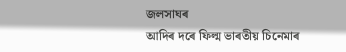জলসাঘৰ
আদিৰ দৰে ফিল্ম ভাৰতীয় চিনেমাৰ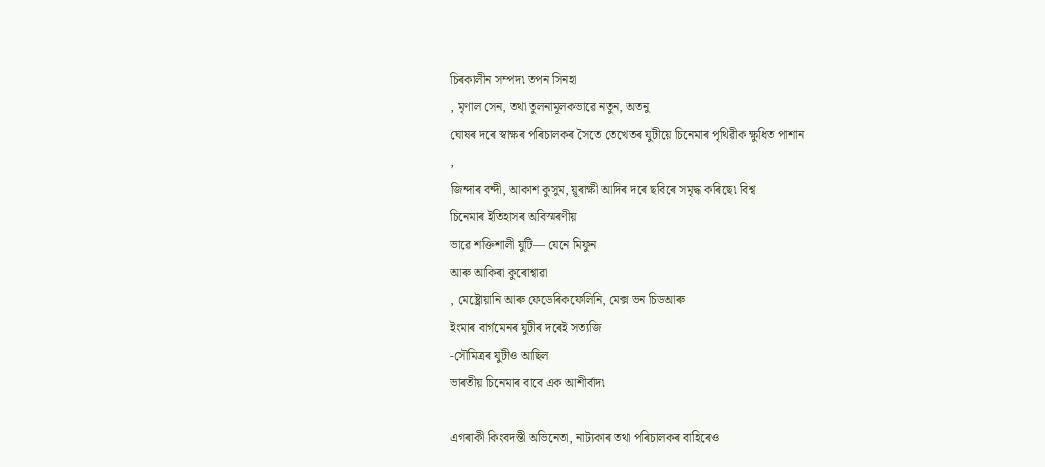চিৰকালীন সম্পদ৷ তপন সিনহা
, মৃণাল সেন, তথা তুলনামূলকভাৱে নতুন, অতনু
ঘোষৰ দৰে স্বাক্ষৰ পৰিচালকৰ সৈতে তেখেতৰ যুটীয়ে চিনেমাৰ পৃথিৱীক ক্ষুধিত পাশান
,
জিন্দাৰ বন্দী, আকাশ কুসুম, য়ূৰাক্ষী আদিৰ দৰে ছবিৰে সমৃদ্ধ কৰিছে৷ বিশ্ব
চিনেমাৰ ইতিহাসৰ অবিস্মৰণীয়
ভাৱে‍ শক্তিশালী যুটি— যেনে মিফুন
আৰু আকিৰা কুৰোশ্বাৱা
, মেষ্ট্ৰোয়ানি আৰু ফেডেৰিকফেলিনি, মেক্স ভন চিডআৰু
ইংমাৰ বাৰ্গমেনৰ যুটীৰ দৰেই সত্যজি
-সৌমিত্ৰৰ যুটীও আছিল
ভাৰতীয় চিনেমাৰ বাবে এক আশীৰ্বাদ৷

এগৰাকী কিংবদন্তী অভিনেতা, নাট্যকাৰ তথা পৰিচালকৰ বাহিৰেও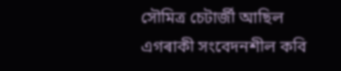সৌমিত্ৰ চেটাৰ্জী আছিল এগৰাকী সংবেদনশীল কবি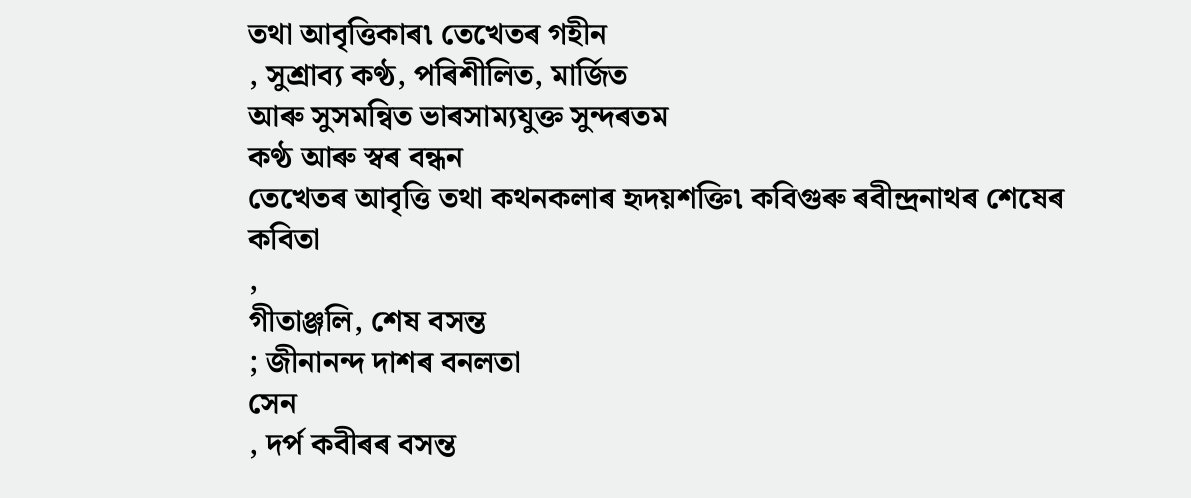তথা আবৃত্তিকাৰ৷ তেখেতৰ গহীন
, সুশ্ৰাব্য কণ্ঠ, পৰিশীলিত, মাৰ্জিত
আৰু সুসমন্বিত ভাৰসাম্যযুক্ত সুন্দৰতম
কণ্ঠ আৰু স্বৰ বন্ধন
তেখেতৰ আবৃত্তি তথা কথনকলাৰ হৃদয়শক্তি৷ কবিগুৰু ৰবীন্দ্ৰনাথৰ শেষেৰ কবিতা
,
গীতাঞ্জলি, শেষ বসন্ত
; জীনানন্দ দাশৰ বনলতা
সেন
, দৰ্প কবীৰৰ বসন্ত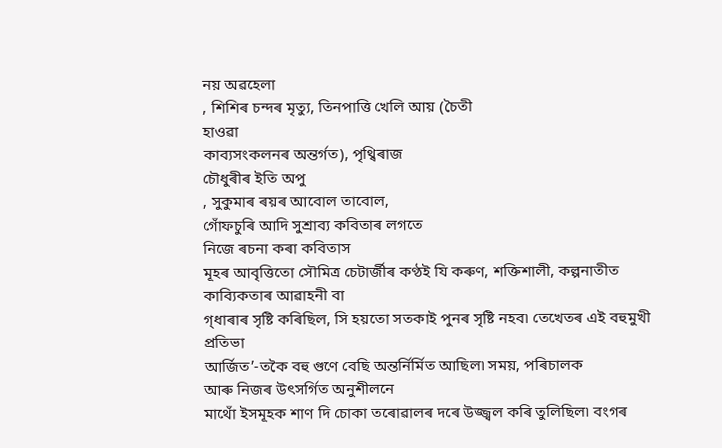নয় অৱহেলা
, শিশিৰ চন্দৰ মৃত্যু, তিনপাত্তি খেলি আয় (চৈতী
হাওৱা
কাব্যসংকলনৰ অন্তৰ্গত), পৃথ্বিৰাজ
চৌধুৰীৰ ইতি অপু
, সুকুমাৰ ৰয়ৰ আবোল তাবোল,
গোঁফচুৰি আদি সুশ্ৰাব্য কবিতাৰ লগতে
নিজে ৰচনা কৰা কবিতাস
মূহৰ আবৃত্তিতো সৌমিত্ৰ চেটাৰ্জীৰ কণ্ঠই যি কৰুণ, শক্তিশালী, কল্পনাতীত
কাব্যিকতাৰ আৱাহনী বা
গ্‌ধাৰাৰ সৃষ্টি কৰিছিল, সি হয়তো সতকাই পুনৰ সৃষ্টি নহব৷ তেখেতৰ এই বহুমুখী
প্ৰতিভা
আৰ্জিত’-তকৈ বহু গুণে বেছি অন্তর্নির্মিত আছিল৷ সময়, পৰিচালক
আৰু নিজৰ উৎসৰ্গিত অনুশীলনে
মাথোঁ ইসমূহক শাণ দি চোকা তৰোৱালৰ দৰে উজ্জ্বল কৰি তুলিছিল৷ বংগৰ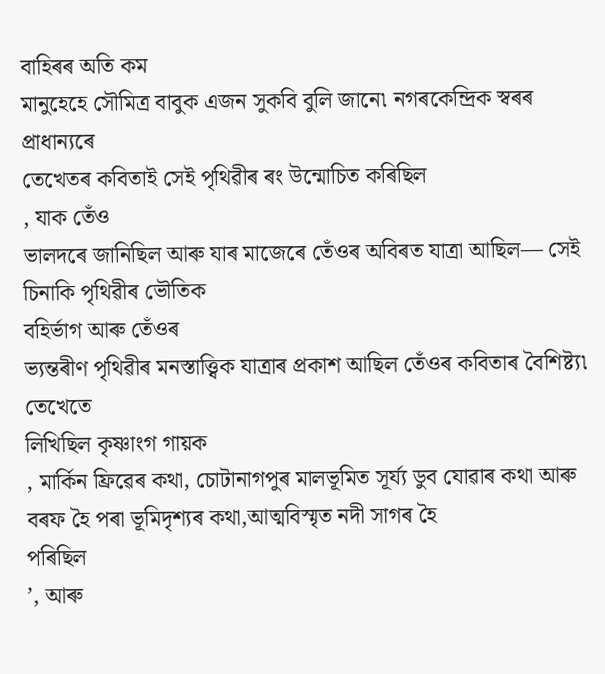বাহিৰৰ অতি কম
মানুহেহে সৌমিত্ৰ বাবুক এজন সুকবি বুলি জানে৷ নগৰকেন্দ্ৰিক স্বৰৰ প্ৰাধান্যৰে
তেখেতৰ কবিতাই সেই পৃথিৱীৰ ৰং উন্মোচিত কৰিছিল
, যাক তেঁও
ভালদৰে জানিছিল আৰু যাৰ মাজেৰে তেঁওৰ অবিৰত যাত্ৰা আছিল— সেই চিনাকি পৃথিৱীৰ ভৌতিক
বহিৰ্ভাগ আৰু তেঁওৰ
ভ্যন্তৰীণ পৃথিৱীৰ মনস্তাত্ত্বি‍ক যাত্ৰাৰ প্ৰকাশ আছিল তেঁওৰ কবিতাৰ বৈশিষ্ট্য৷ তেখেতে
লিখিছিল কৃষ্ণাংগ গায়ক
, মাৰ্কিন ফ্ৰিৱেৰ কথা, চোটানাগপুৰ মালভূমিত সূৰ্য্য ডুব যোৱাৰ কথা আৰু বৰফ হৈ পৰা ভূমিদৃশ্যৰ কথা,আত্মবিস্মৃত নদী সাগৰ হৈ
পৰিছিল
’, আৰু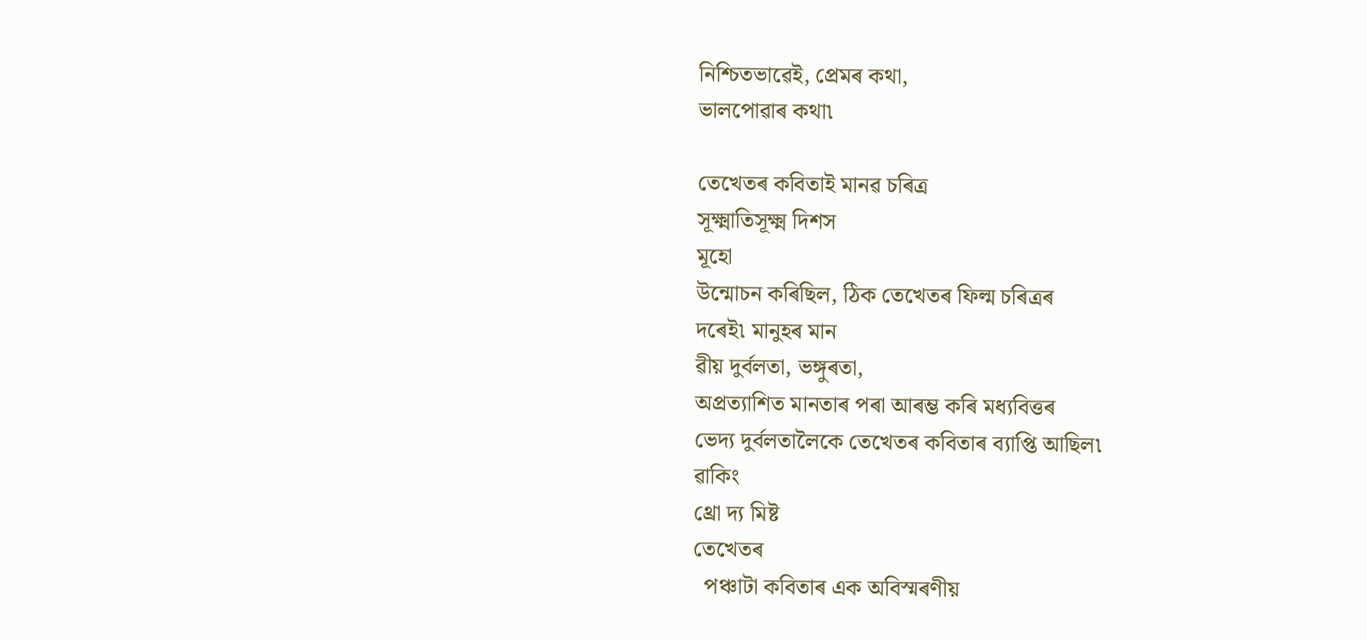নিশ্চিতভাৱেই, প্ৰেমৰ কথা,
ভালপোৱাৰ কথা৷

তেখেতৰ কবিতাই মানৱ চৰিত্ৰ
সূক্ষ্মাতিসূক্ষ্ম দিশস
মূহো
উন্মোচন কৰিছিল, ঠিক তেখেতৰ ফিল্ম চৰিত্ৰৰ
দৰেই৷ মানুহৰ মান
ৱীয় দুৰ্বলতা, ভঙ্গুৰতা,
অপ্ৰত্যাশিত মানতাৰ পৰা আৰম্ভ কৰি মধ্যবিত্তৰ
ভেদ্য দুৰ্বলতালৈকে তেখেতৰ কবিতাৰ ব্যাপ্তি আছিল৷
ৱাকিং
থ্ৰো দ্য মিষ্ট
তেখেতৰ
  পঞ্চাটা কবিতাৰ এক অবিস্মৰণীয়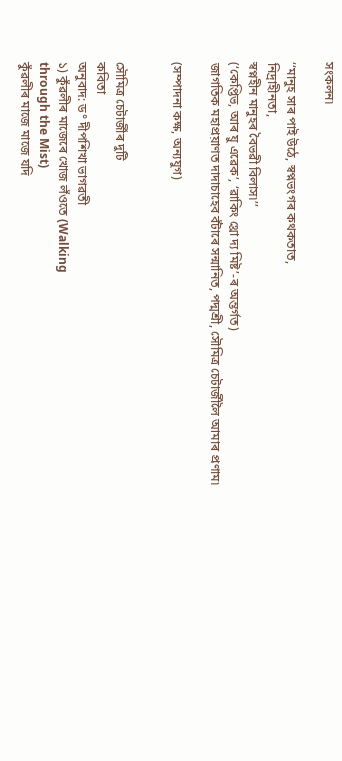সংকলন৷

‘‘মানুহ সাৰ পাই উঠে, স্বপ্নভংগৰ কথকতাত,
নিদ্ৰাহীনতা,
স্বপ্নহীন মানুহৰ বৈভৱী বিলাস৷’’
(‘কেপ্তিভ, আৰ য়ু এৱেক’, ‘ৱাকিং থ্ৰো দ্য মিষ্ট’-ৰ অন্তৰ্গত)
জাগতিক মহাপ্ৰয়াণত দাদাচাহেব বঁটাৰে সন্মানিত, পদ্মশ্ৰী, সৌমিত্ৰ চেটাৰ্জীলৈ আমাৰ প্ৰণাম৷

(সম্পাদনা কক্ষ, অন্যযুগ)


সৌমিত্ৰ চেটাৰ্জীৰ দুটি
কবিতা
অনুবাদ: ড° দীপশিখা ভাগৱতী
১) কুঁৱলীৰ মাজেৰে খোজ লঁওতে (Walking
through the Mist)
কুঁৱলীৰ মাজে মাজে যদি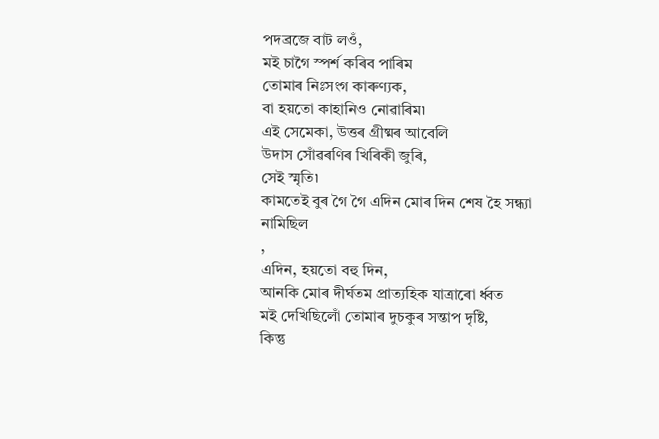পদব্ৰজে বাট লওঁ,
মই চাগৈ স্পৰ্শ কৰিব পাৰিম
তোমাৰ নিঃসংগ কাৰুণ্যক,
বা হয়তো কাহানিও নোৱাৰিম৷
এই সেমেকা, উত্তৰ গ্ৰীষ্মৰ আবেলি
উদাস সোঁৱৰণিৰ খিৰিকী জুৰি,
সেই স্মৃতি৷
কামতেই বুৰ গৈ গৈ এদিন মোৰ দিন শেষ হৈ সন্ধ্যা
নামিছিল
,
এদিন, হয়তো বহু দিন,
আনকি মোৰ দীৰ্ঘতম প্ৰাত্যহিক যাত্ৰাৰো ৰ্ধ্বত
মই দেখিছিলোঁ তোমাৰ দুচকুৰ সন্তাপ দৃষ্টি,
কিন্তু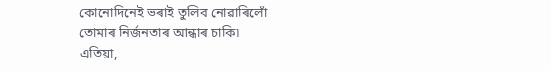কোনোদিনেই ভৰাই তুলিব নোৱাৰিলোঁ
তোমাৰ নিৰ্জনতাৰ আন্ধাৰ চাকি৷
এতিয়া,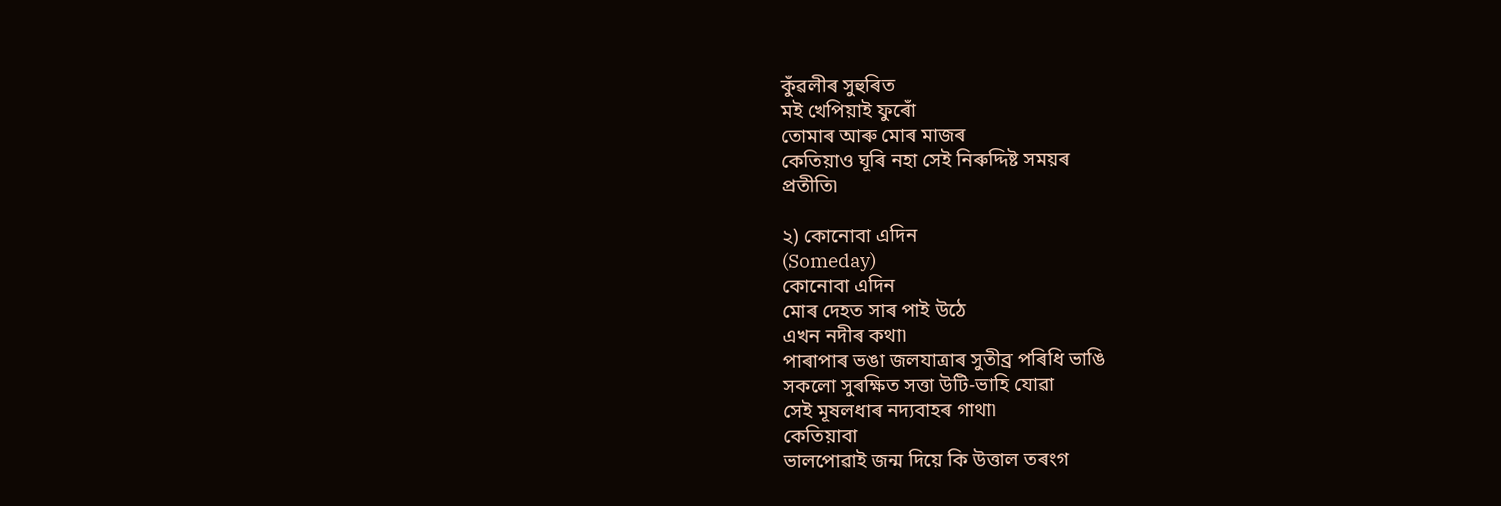কুঁৱলীৰ সুহুৰিত
মই খেপিয়াই ফুৰোঁ
তোমাৰ আৰু মোৰ মাজৰ
কেতিয়াও ঘূৰি নহা সেই নিৰুদ্দিষ্ট সময়ৰ
প্ৰতীতি৷

২) কোনোবা এদিন
(Someday)
কোনোবা এদিন
মোৰ দেহত সাৰ পাই উঠে
এখন নদীৰ কথা৷
পাৰাপাৰ ভঙা জলযাত্ৰাৰ সুতীব্ৰ পৰিধি ভাঙি
সকলো সুৰক্ষিত সত্তা উটি-ভাহি যোৱা
সেই মূষলধাৰ নদ্যবাহৰ গাথা৷
কেতিয়াবা
ভালপোৱাই জন্ম দিয়ে কি উত্তাল তৰংগ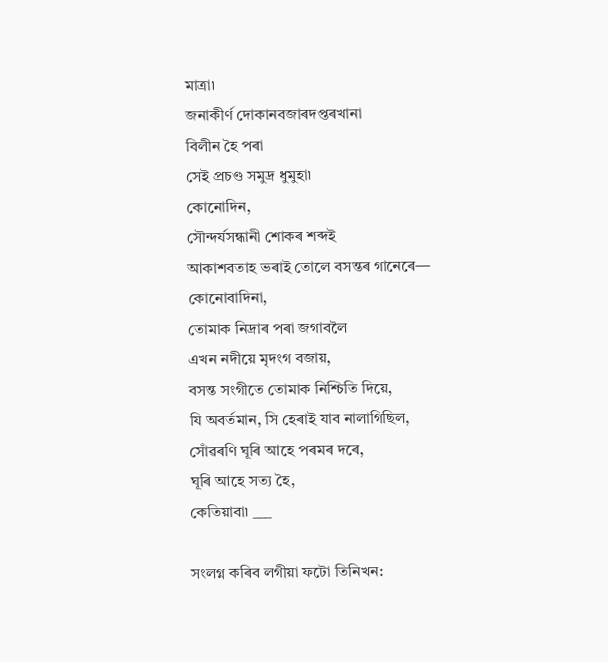মাত্ৰা৷
জনাকীৰ্ণ দোকানবজাৰদপ্তৰখানা
বিলীন হৈ পৰা
সেই প্ৰচণ্ড সমুদ্ৰ ধুমুহা৷
কোনোদিন,
সৌন্দৰ্যসন্ধানী শোকৰ শব্দই
আকাশবতাহ ভৰাই তোলে বসন্তৰ গানেৰে—
কোনোবাদিনা,
তোমাক নিদ্ৰাৰ পৰা জগাবলৈ
এখন নদীয়ে মৃদংগ বজায়,
বসন্ত সংগীতে তোমাক নিশ্চিতি দিয়ে,
যি অবৰ্তমান, সি হেৰাই যাব নালাগিছিল,
সোঁৱৰণি‍ ঘূৰি আহে পৰমৰ দৰে,
ঘূৰি আহে সত্য হৈ,
কেতিয়াবা৷ ___

সংলগ্ন কৰিব লগীয়া ফটো তিনিখন: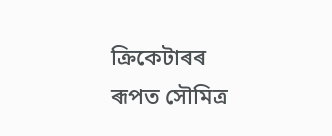ক্ৰিকেটাৰৰ ৰূপত সৌমিত্ৰ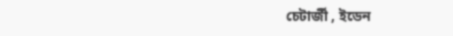চেটাৰ্জী , ইডেন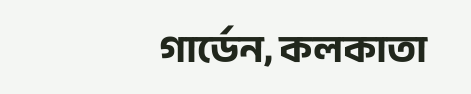গাৰ্ডেন, কলকাতা